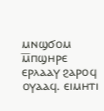ⲙⲛϣϭⲟⲙ ⲙ̅ⲡϣⲏⲣⲉ ⲉⲣⲗⲁⲁⲩ ϩⲁⲣⲟϥ ⲟⲩⲁⲁϥ. ⲉⲓⲙⲏⲧⲓ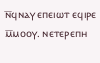ⲛ̅ϥⲛⲁⲩ ⲉⲡⲉⲓⲱⲧ ⲉϥⲓⲣⲉ ⲙ̅ⲙⲟⲟⲩ. ⲛⲉⲧⲉⲣⲉⲡⲏ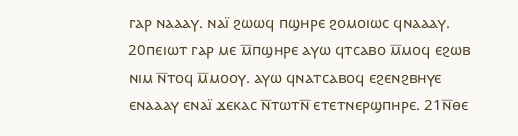ⲅⲁⲣ ⲛⲁⲁⲁⲩ. ⲛⲁⲓ̈ ϩⲱⲱϥ ⲡϣⲏⲣⲉ ϩⲟⲙⲟⲓⲱⲥ ϥⲛⲁⲁⲁⲩ. 20ⲡⲉⲓⲱⲧ ⲅⲁⲣ ⲙⲉ ⲙ̅ⲡϣⲏⲣⲉ ⲁⲩⲱ ϥⲧⲥⲁⲃⲟ ⲙ̅ⲙⲟϥ ⲉϩⲱⲃ ⲛⲓⲙ ⲛ̅ⲧⲟϥ ⲙ̅ⲙⲟⲟⲩ. ⲁⲩⲱ ϥⲛⲁⲧⲥⲁⲃⲟϥ ⲉϩⲉⲛϩⲃⲏⲩⲉ ⲉⲛⲁⲁⲁⲩ ⲉⲛⲁⲓ̈ ϫⲉⲕⲁⲥ ⲛ̅ⲧⲱⲧⲛ̅ ⲉⲧⲉⲧⲛⲉⲣϣⲡⲏⲣⲉ. 21ⲛ̅ⲑⲉ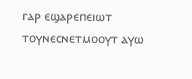ⲅⲁⲣ ⲉϣⲁⲣⲉⲡⲉⲓⲱⲧ ⲧⲟⲩⲛⲉⲥⲛⲉⲧⲙⲟⲟⲩⲧ ⲁⲩⲱ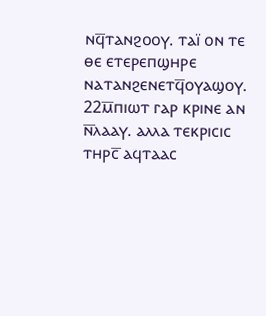ⲛϥ̅ⲧⲁⲛϩⲟⲟⲩ. ⲧⲁⲓ̈ ⲟⲛ ⲧⲉ ⲑⲉ ⲉⲧⲉⲣⲉⲡϣⲏⲣⲉ ⲛⲁⲧⲁⲛϩⲉⲛⲉⲧϥ̅ⲟⲩⲁϣⲟⲩ. 22ⲙ̅ⲡⲓⲱⲧ ⲅⲁⲣ ⲕⲣⲓⲛⲉ ⲁⲛ ⲛ̅ⲗⲁⲁⲩ. ⲁⲗⲗⲁ ⲧⲉⲕⲣⲓⲥⲓⲥ ⲧⲏⲣⲥ̅ ⲁϥⲧⲁⲁⲥ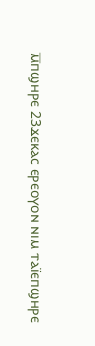ⲙ̅ⲡϣⲏⲣⲉ 23ϫⲉⲕⲁⲥ ⲉⲣⲉⲟⲩⲟⲛ ⲛⲓⲙ ⲧⲁⲓ̈ⲉⲡϣⲏⲣⲉ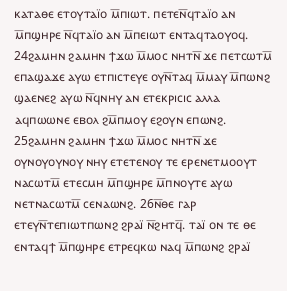ⲕⲁⲧⲁⲑⲉ ⲉⲧⲟⲩⲧⲁⲓ̈ⲟ ⲙ̅ⲡⲓⲱⲧ. ⲡⲉⲧⲉⲛ̅ϥⲧⲁⲓ̈ⲟ ⲁⲛ ⲙ̅ⲡϣⲏⲣⲉ ⲛ̅ϥⲧⲁⲓ̈ⲟ ⲁⲛ ⲙ̅ⲡⲉⲓⲱⲧ ⲉⲛⲧⲁϥⲧⲁⲟⲩⲟϥ. 24ϩⲁⲙⲏⲛ ϩⲁⲙⲏⲛ ϯϫⲱ ⲙ̅ⲙⲟⲥ ⲛⲏⲧⲛ̅ ϫⲉ ⲡⲉⲧⲥⲱⲧⲙ̅ ⲉⲡⲁϣⲁϫⲉ ⲁⲩⲱ ⲉⲧⲡⲓⲥⲧⲉⲩⲉ ⲟⲩⲛ̅ⲧⲁϥ ⲙ̅ⲙⲁⲩ ⲙ̅ⲡⲱⲛϩ ϣⲁⲉⲛⲉϩ ⲁⲩⲱ ⲛ̅ϥⲛⲏⲩ ⲁⲛ ⲉⲧⲉⲕⲣⲓⲥⲓⲥ ⲁⲗⲗⲁ ⲁϥⲡⲱⲱⲛⲉ ⲉⲃⲟⲗ ϩⲙ̅ⲡⲙⲟⲩ ⲉϩⲟⲩⲛ ⲉⲡⲱⲛϩ. 25ϩⲁⲙⲏⲛ ϩⲁⲙⲏⲛ ϯϫⲱ ⲙ̅ⲙⲟⲥ ⲛⲏⲧⲛ̅ ϫⲉ ⲟⲩⲛⲟⲩⲟⲩⲛⲟⲩ ⲛⲏⲩ ⲉⲧⲉⲧⲉⲛⲟⲩ ⲧⲉ ⲉⲣⲉⲛⲉⲧⲙⲟⲟⲩⲧ ⲛⲁⲥⲱⲧⲙ̅ ⲉⲧⲉⲥⲙⲏ ⲙ̅ⲡϣⲏⲣⲉ ⲙ̅ⲡⲛⲟⲩⲧⲉ ⲁⲩⲱ ⲛⲉⲧⲛⲁⲥⲱⲧⲙ̅ ⲥⲉⲛⲁⲱⲛϩ. 26ⲛ̅ⲑⲉ ⲅⲁⲣ ⲉⲧⲉⲩⲛ̅ⲧⲉⲡⲓⲱⲧⲡⲱⲛϩ ϩⲣⲁⲓ̈ ⲛ̅ϩⲏⲧϥ̅. ⲧⲁⲓ̈ ⲟⲛ ⲧⲉ ⲑⲉ ⲉⲛⲧⲁϥϯ ⲙ̅ⲡϣⲏⲣⲉ ⲉⲧⲣⲉϥⲕⲱ ⲛⲁϥ ⲙ̅ⲡⲱⲛϩ ϩⲣⲁⲓ̈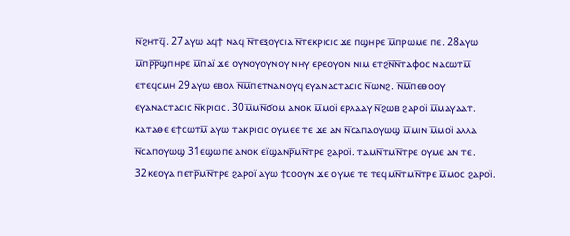ⲛ̅ϩⲏⲧϥ̅. 27ⲁⲩⲱ ⲁϥϯ ⲛⲁϥ ⲛ̅ⲧⲉⲝⲟⲩⲥⲓⲁ ⲛ̅ⲧⲉⲕⲣⲓⲥⲓⲥ ϫⲉ ⲡϣⲏⲣⲉ ⲙ̅ⲡⲣⲱⲙⲉ ⲡⲉ. 28ⲁⲩⲱ ⲙ̅ⲡⲣ̅ⲣ̅ϣⲡⲏⲣⲉ ⲙ̅ⲡⲁⲓ̈ ϫⲉ ⲟⲩⲛⲟⲩⲟⲩⲛⲟⲩ ⲛⲏⲩ ⲉⲣⲉⲟⲩⲟⲛ ⲛⲓⲙ ⲉⲧϩⲛ̅ⲛ̅ⲧⲁⲫⲟⲥ ⲛⲁⲥⲱⲧⲙ̅ ⲉⲧⲉϥⲥⲙⲏ 29ⲁⲩⲱ ⲉⲃⲟⲗ ⲛ̅ⲙ̅ⲡⲉⲧⲛⲁⲛⲟⲩϥ ⲉⲩⲁⲛⲁⲥⲧⲁⲥⲓⲥ ⲛ̅ⲱⲛϩ. ⲛ̅ⲙ̅ⲡⲉⲑⲟⲟⲩ ⲉⲩⲁⲛⲁⲥⲧⲁⲥⲓⲥ ⲛ̅ⲕⲣⲓⲥⲓⲥ. 30ⲙ̅ⲙⲛ̅ϭⲟⲙ ⲁⲛⲟⲕ ⲙ̅ⲙⲟⲓ̈ ⲉⲣⲗⲁⲁⲩ ⲛ̅ϩⲱⲃ ϩⲁⲣⲟⲓ̈ ⲙ̅ⲙⲁⲩⲁⲁⲧ. ⲕⲁⲧⲁⲑⲉ ⲉϯⲥⲱⲧⲙ̅ ⲁⲩⲱ ⲧⲁⲕⲣⲓⲥⲓⲥ ⲟⲩⲙⲉⲉ ⲧⲉ ϫⲉ ⲁⲛ ⲛ̅ⲥⲁⲡⲁⲟⲩⲱϣ ⲙ̅ⲙⲓⲛ ⲙ̅ⲙⲟⲓ̈ ⲁⲗⲗⲁ ⲛ̅ⲥⲁⲡⲟⲩⲱϣ 31ⲉϣⲱⲡⲉ ⲁⲛⲟⲕ ⲉⲓ̈ϣⲁⲛⲣ̅ⲙⲛ̅ⲧⲣⲉ ϩⲁⲣⲟⲓ̈. ⲧⲁⲙⲛ̅ⲧⲙⲛ̅ⲧⲣⲉ ⲟⲩⲙⲉ ⲁⲛ ⲧⲉ. 32ⲕⲉⲟⲩⲁ ⲡⲉⲧⲣ̅ⲙⲛ̅ⲧⲣⲉ ϩⲁⲣⲟⲓ̈ ⲁⲩⲱ ϯⲥⲟⲟⲩⲛ ϫⲉ ⲟⲩⲙⲉ ⲧⲉ ⲧⲉϥⲙⲛ̅ⲧⲙⲛ̅ⲧⲣⲉ ⲙ̅ⲙⲟⲥ ϩⲁⲣⲟⲓ̈.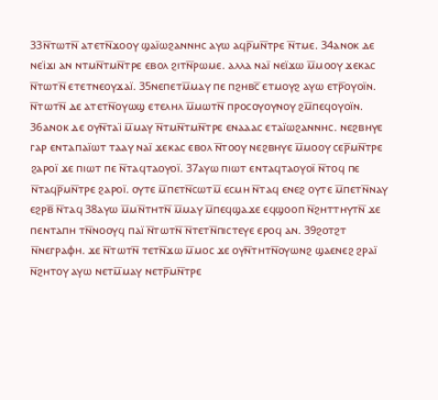33ⲛ̅ⲧⲱⲧⲛ̅ ⲁⲧⲉⲧⲛ̅ϫⲟⲟⲩ ϣⲁⲓ̈ⲱϩⲁⲛⲛⲏⲥ ⲁⲩⲱ ⲁϥⲣ̅ⲙⲛ̅ⲧⲣⲉ ⲛ̅ⲧⲙⲉ. 34ⲁⲛⲟⲕ ⲇⲉ ⲛⲉⲓ̈ϫⲓ ⲁⲛ ⲛⲧⲙⲛ̅ⲧⲙⲛ̅ⲧⲣⲉ ⲉⲃⲟⲗ ϩⲓⲧⲛ̅ⲣⲱⲙⲉ. ⲁⲗⲗⲁ ⲛⲁⲓ̈ ⲛⲉⲓ̈ϫⲱ ⲙ̅ⲙⲟⲟⲩ ϫⲉⲕⲁⲥ ⲛ̅ⲧⲱⲧⲛ̅ ⲉⲧⲉⲧⲛⲉⲟⲩϫⲁⲓ̈. 35ⲛⲉⲡⲉⲧⲙ̅ⲙⲁⲩ ⲡⲉ ⲡϩⲏⲃⲥ̅ ⲉⲧⲙⲟⲩϩ ⲁⲩⲱ ⲉⲧⲣ̅ⲟⲩⲟⲓ̈ⲛ. ⲛ̅ⲧⲱⲧⲛ̅ ⲇⲉ ⲁⲧⲉⲧⲛ̅ⲟⲩⲱϣ ⲉⲧⲉⲗⲏⲗ ⲙ̅ⲙⲱⲧⲛ̅ ⲡⲣⲟⲥⲟⲩⲟⲩⲛⲟⲩ ϩⲙ̅ⲡⲉϥⲟⲩⲟⲓ̈ⲛ. 36ⲁⲛⲟⲕ ⲇⲉ ⲟⲩⲛ̅ⲧⲁⲓ̈ ⲙ̅ⲙⲁⲩ ⲛ̅ⲧⲙⲛ̅ⲧⲙⲛ̅ⲧⲣⲉ ⲉⲛⲁⲁⲁⲥ ⲉⲧⲁⲓ̈ⲱϩⲁⲛⲛⲏⲥ. ⲛⲉϩⲃⲏⲩⲉ ⲅⲁⲣ ⲉⲛⲧⲁⲡⲁⲓ̈ⲱⲧ ⲧⲁⲁⲩ ⲛⲁⲓ̈ ϫⲉⲕⲁⲥ ⲉⲃⲟⲗ ⲛ̅ⲧⲟⲟⲩ ⲛⲉϩⲃⲏⲩⲉ ⲙ̅ⲙⲟⲟⲩ ⲥⲉⲣ̅ⲙⲛ̅ⲧⲣⲉ ϩⲁⲣⲟⲓ̈ ϫⲉ ⲡⲓⲱⲧ ⲡⲉ ⲛ̅ⲧⲁϥⲧⲁⲟⲩⲟⲓ̈. 37ⲁⲩⲱ ⲡⲓⲱⲧ ⲉⲛⲧⲁϥⲧⲁⲟⲩⲟⲓ̈ ⲛ̅ⲧⲟϥ ⲡⲉ ⲛ̅ⲧⲁϥⲣ̅ⲙⲛ̅ⲧⲣⲉ ϩⲁⲣⲟⲓ̈. ⲟⲩⲧⲉ ⲙ̅ⲡⲉⲧⲛ̅ⲥⲱⲧⲙ̅ ⲉⲥⲙⲏ ⲛ̅ⲧⲁϥ ⲉⲛⲉϩ ⲟⲩⲧⲉ ⲙ̅ⲡⲉⲧⲛ̅ⲛⲁⲩ ⲉϩⲣⲃ̅ ⲛ̅ⲧⲁϥ 38ⲁⲩⲱ ⲙ̅ⲙⲛ̅ⲧⲏⲧⲛ̅ ⲙ̅ⲙⲁⲩ ⲙ̅ⲡⲉϥϣⲁϫⲉ ⲉϥϣⲟⲟⲡ ⲛ̅ϩⲏⲧⲧⲏⲩⲧⲛ̅ ϫⲉ ⲡⲉⲛⲧⲁⲡⲏ ⲧⲛ̅ⲛⲟⲟⲩϥ ⲡⲁⲓ̈ ⲛ̅ⲧⲱⲧⲛ̅ ⲛ̅ⲧⲉⲧⲛ̅ⲡⲓⲥⲧⲉⲩⲉ ⲉⲣⲟϥ ⲁⲛ. 39ϩⲟⲧϩⲧ ⲛ̅ⲛⲉⲅⲣⲁⲫⲏ. ϫⲉ ⲛ̅ⲧⲱⲧⲛ̅ ⲧⲉⲧⲛ̅ϫⲱ ⲙ̅ⲙⲟⲥ ϫⲉ ⲟⲩⲛ̅ⲧⲏⲧⲛ̅ⲟⲩⲱⲛϩ ϣⲁⲉⲛⲉϩ ϩⲣⲁⲓ̈ ⲛ̅ϩⲏⲧⲟⲩ ⲁⲩⲱ ⲛⲉⲧⲙ̅ⲙⲁⲩ ⲛⲉⲧⲣ̅ⲙⲛ̅ⲧⲣⲉ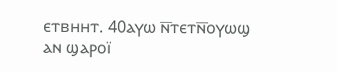ⲉⲧⲃⲏⲏⲧ. 40ⲁⲩⲱ ⲛ̅ⲧⲉⲧⲛ̅ⲟⲩⲱϣ ⲁⲛ ϣⲁⲣⲟⲓ̈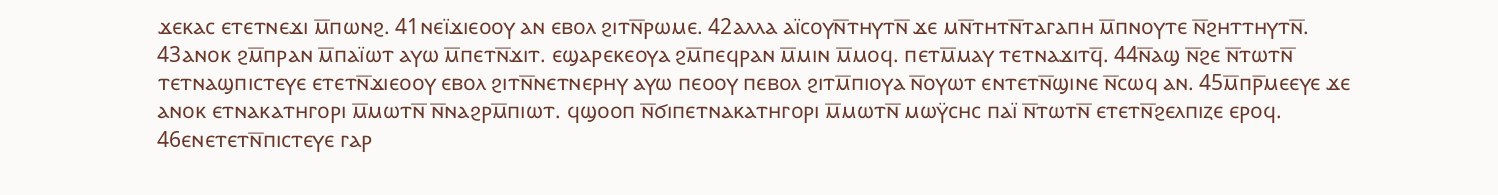ϫⲉⲕⲁⲥ ⲉⲧⲉⲧⲛⲉϫⲓ ⲙ̅ⲡⲱⲛϩ. 41ⲛⲉⲓ̈ϫⲓⲉⲟⲟⲩ ⲁⲛ ⲉⲃⲟⲗ ϩⲓⲧⲛ̅ⲣⲱⲙⲉ. 42ⲁⲗⲗⲁ ⲁⲓ̈ⲥⲟⲩⲛ̅ⲧⲏⲩⲧⲛ̅ ϫⲉ ⲙⲛ̅ⲧⲏⲧⲛ̅ⲧⲁⲅⲁⲡⲏ ⲙ̅ⲡⲛⲟⲩⲧⲉ ⲛ̅ϩⲏⲧⲧⲏⲩⲧⲛ̅. 43ⲁⲛⲟⲕ ϩⲙ̅ⲡⲣⲁⲛ ⲙ̅ⲡⲁⲓ̈ⲱⲧ ⲁⲩⲱ ⲙ̅ⲡⲉⲧⲛ̅ϫⲓⲧ. ⲉϣⲁⲣⲉⲕⲉⲟⲩⲁ ϩⲙ̅ⲡⲉϥⲣⲁⲛ ⲙ̅ⲙⲓⲛ ⲙ̅ⲙⲟϥ. ⲡⲉⲧⲙ̅ⲙⲁⲩ ⲧⲉⲧⲛⲁϫⲓⲧϥ̅. 44ⲛ̅ⲁϣ ⲛ̅ϩⲉ ⲛ̅ⲧⲱⲧⲛ̅ ⲧⲉⲧⲛⲁϣⲡⲓⲥⲧⲉⲩⲉ ⲉⲧⲉⲧⲛ̅ϫⲓⲉⲟⲟⲩ ⲉⲃⲟⲗ ϩⲓⲧⲛ̅ⲛⲉⲧⲛⲉⲣⲏⲩ ⲁⲩⲱ ⲡⲉⲟⲟⲩ ⲡⲉⲃⲟⲗ ϩⲓⲧⲙ̅ⲡⲓⲟⲩⲁ ⲛ̅ⲟⲩⲱⲧ ⲉⲛⲧⲉⲧⲛ̅ϣⲓⲛⲉ ⲛ̅ⲥⲱϥ ⲁⲛ. 45ⲙ̅ⲡⲣ̅ⲙⲉⲉⲩⲉ ϫⲉ ⲁⲛⲟⲕ ⲉⲧⲛⲁⲕⲁⲧⲏⲅⲟⲣⲓ ⲙ̅ⲙⲱⲧⲛ̅ ⲛ̅ⲛⲁϩⲣⲙ̅ⲡⲓⲱⲧ. ϥϣⲟⲟⲡ ⲛ̅ϭⲓⲡⲉⲧⲛⲁⲕⲁⲧⲏⲅⲟⲣⲓ ⲙ̅ⲙⲱⲧⲛ̅ ⲙⲱⲩ̈ⲥⲏⲥ ⲡⲁⲓ̈ ⲛ̅ⲧⲱⲧⲛ̅ ⲉⲧⲉⲧⲛ̅ϩⲉⲗⲡⲓⲍⲉ ⲉⲣⲟϥ. 46ⲉⲛⲉⲧⲉⲧⲛ̅ⲡⲓⲥⲧⲉⲩⲉ ⲅⲁⲣ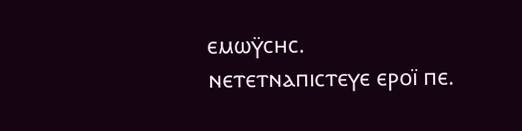ⲉⲙⲱⲩ̈ⲥⲏⲥ. ⲛⲉⲧⲉⲧⲛⲁⲡⲓⲥⲧⲉⲩⲉ ⲉⲣⲟⲓ̈ ⲡⲉ.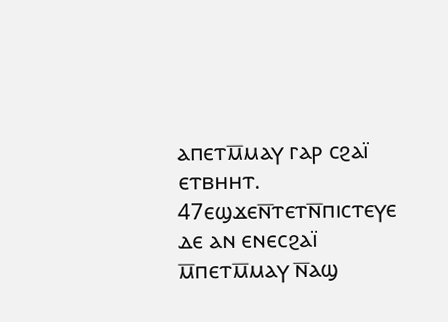ⲁⲡⲉⲧⲙ̅ⲙⲁⲩ ⲅⲁⲣ ⲥϩⲁⲓ̈ ⲉⲧⲃⲏⲏⲧ. 47ⲉϣϫⲉⲛ̅ⲧⲉⲧⲛ̅ⲡⲓⲥⲧⲉⲩⲉ ⲇⲉ ⲁⲛ ⲉⲛⲉⲥϩⲁⲓ̈ ⲙ̅ⲡⲉⲧⲙ̅ⲙⲁⲩ ⲛ̅ⲁϣ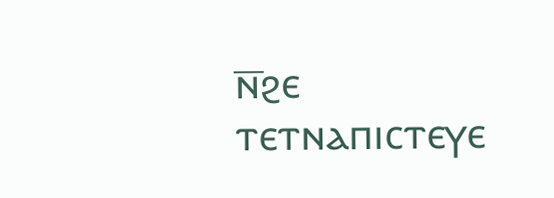ⲛ̅ϩⲉ ⲧⲉⲧⲛⲁⲡⲓⲥⲧⲉⲩⲉ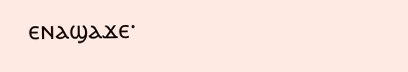ⲉⲛⲁϣⲁϫⲉ·